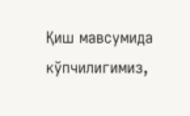Қиш мавсумида кўпчилигимиз,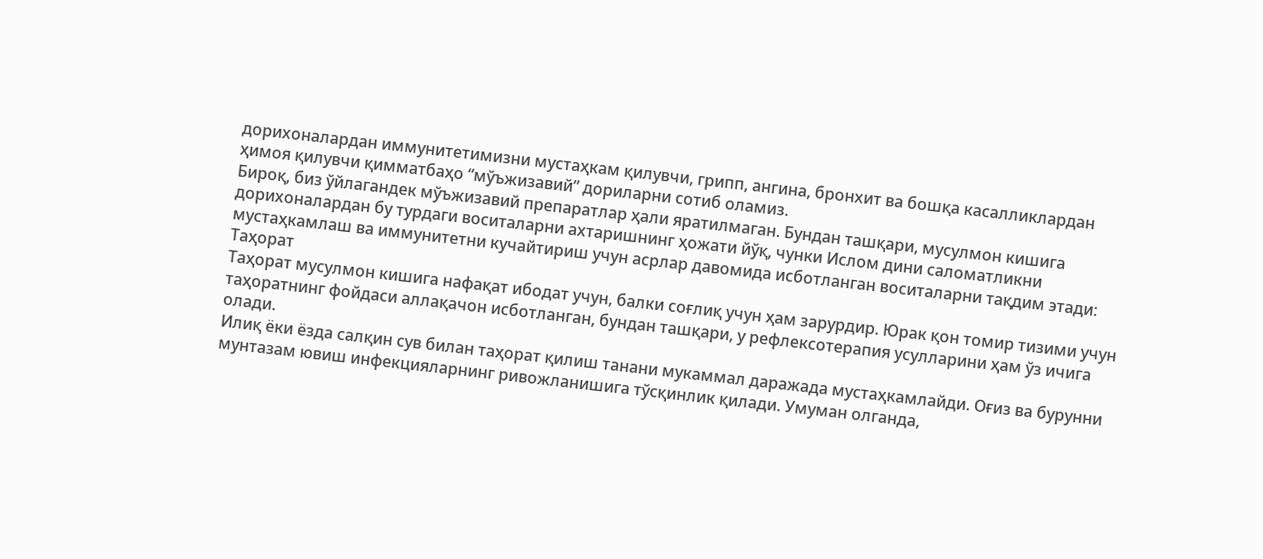дорихоналардан иммунитетимизни мустаҳкам қилувчи, грипп, ангина, бронхит ва бошқа касалликлардан ҳимоя қилувчи қимматбаҳо “мўъжизавий” дориларни сотиб оламиз.
Бироқ, биз ўйлагандек мўъжизавий препаратлар ҳали яратилмаган. Бундан ташқари, мусулмон кишига дорихоналардан бу турдаги воситаларни ахтаришнинг ҳожати йўқ, чунки Ислом дини саломатликни мустаҳкамлаш ва иммунитетни кучайтириш учун асрлар давомида исботланган воситаларни тақдим этади:
Таҳорат
Таҳорат мусулмон кишига нафақат ибодат учун, балки соғлиқ учун ҳам зарурдир. Юрак қон томир тизими учун таҳоратнинг фойдаси аллақачон исботланган, бундан ташқари, у рефлексотерапия усулларини ҳам ўз ичига олади.
Илиқ ёки ёзда салқин сув билан таҳорат қилиш танани мукаммал даражада мустаҳкамлайди. Оғиз ва бурунни мунтазам ювиш инфекцияларнинг ривожланишига тўсқинлик қилади. Умуман олганда,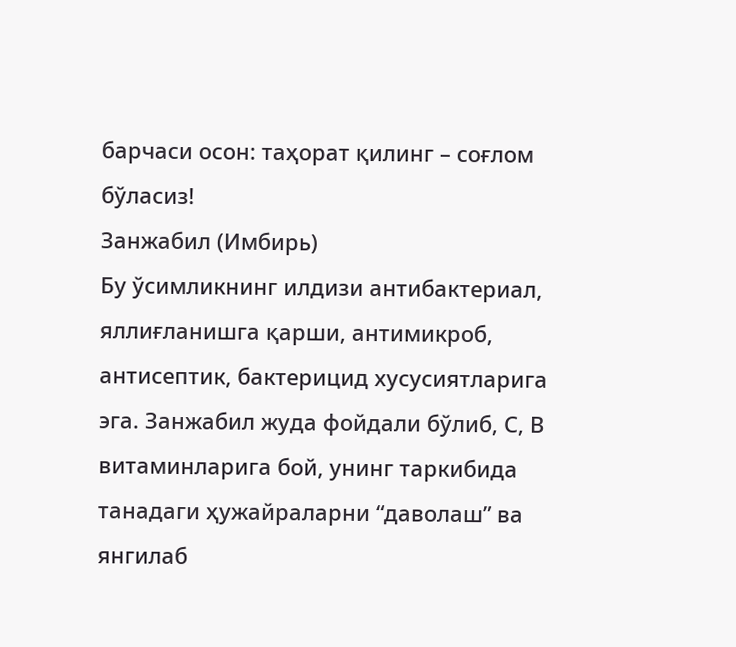барчаси осон: таҳорат қилинг – соғлом бўласиз!
Занжабил (Имбирь)
Бу ўсимликнинг илдизи антибактериал, яллиғланишга қарши, антимикроб, антисептик, бактерицид хусусиятларига эга. Занжабил жуда фойдали бўлиб, С, В витаминларига бой, унинг таркибида танадаги ҳужайраларни “даволаш” ва янгилаб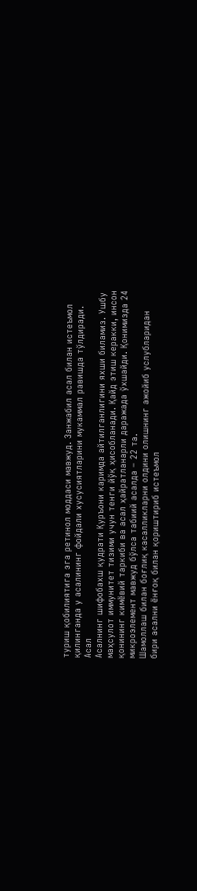туриш қобилиятига эга ретинол моддаси мавжуд. Занжабил асал билан истеъмол қилинганда у асалининг фойдали хусусиятларини мукаммал равишда тўлдиради.
Асал
Асалнинг шифобахш қудрати Қуръони каримда айтилганлигини яхши биламиз. Ушбу маҳсулот иммунитет тизими учун тенги йўқ ҳисобланади. Қайд этиш керакки, инсон қонининг кимёвий таркиби ва асал ҳайратланарли даражада ўхшайди. Қонимизда 24 микроэлемент мавжуд бўлса табиий асалда – 22 та.
Шамоллаш билан боғлиқ касалликларни олдини олишнинг ажойиб услубларидан бири асални ёнғоқ билан қориштириб истеъмол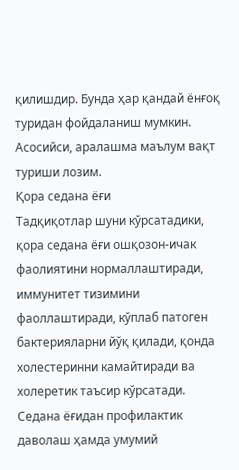қилишдир. Бунда ҳар қандай ёнғоқ туридан фойдаланиш мумкин. Асосийси, аралашма маълум вақт туриши лозим.
Қора седана ёғи
Тадқиқотлар шуни кўрсатадики, қора седана ёғи ошқозон-ичак фаолиятини нормаллаштиради, иммунитет тизимини фаоллаштиради, кўплаб патоген бактерияларни йўқ қилади, қонда холестеринни камайтиради ва холеретик таъсир кўрсатади.
Седана ёғидан профилактик даволаш ҳамда умумий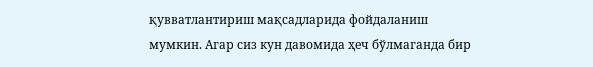қувватлантириш мақсадларида фойдаланиш мумкин. Агар сиз кун давомида ҳеч бўлмаганда бир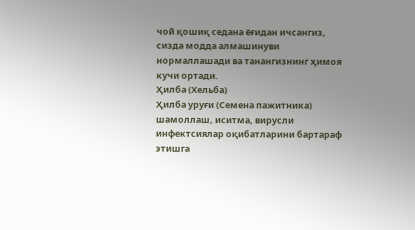чой қошиқ седана ёғидан ичсангиз, сизда модда алмашинуви нормаллашади ва танангизнинг ҳимоя кучи ортади.
Ҳилба (Хельба)
Ҳилба уруғи (Семена пажитника) шамоллаш, иситма, вирусли инфектсиялар оқибатларини бартараф этишга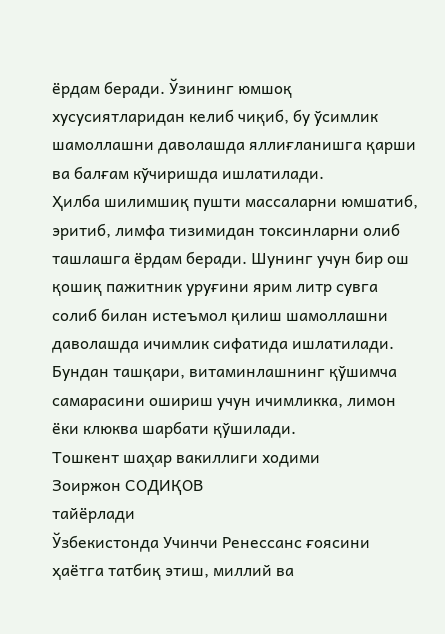ёрдам беради. Ўзининг юмшоқ хусусиятларидан келиб чиқиб, бу ўсимлик шамоллашни даволашда яллиғланишга қарши ва балғам кўчиришда ишлатилади.
Ҳилба шилимшиқ пушти массаларни юмшатиб, эритиб, лимфа тизимидан токсинларни олиб ташлашга ёрдам беради. Шунинг учун бир ош қошиқ пажитник уруғини ярим литр сувга солиб билан истеъмол қилиш шамоллашни даволашда ичимлик сифатида ишлатилади. Бундан ташқари, витаминлашнинг қўшимча самарасини ошириш учун ичимликка, лимон ёки клюква шарбати қўшилади.
Тошкент шаҳар вакиллиги ходими
Зоиржон СОДИҚОВ
тайёрлади
Ўзбекистонда Учинчи Ренессанс ғоясини ҳаётга татбиқ этиш, миллий ва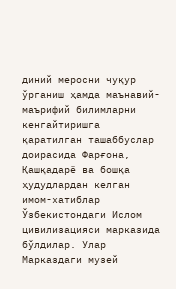диний меросни чуқур ўрганиш ҳамда маънавий-маърифий билимларни кенгайтиришга қаратилган ташаббуслар доирасида Фарғона, Қашқадарё ва бошқа ҳудудлардан келган имом-хатиблар Ўзбекистондаги Ислом цивилизацияси марказида бўлдилар. Улар Марказдаги музей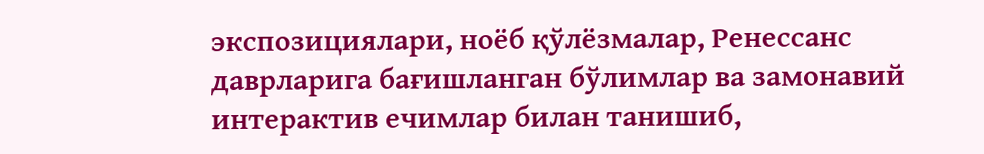экспозициялари, ноёб қўлёзмалар, Ренессанс даврларига бағишланган бўлимлар ва замонавий интерактив ечимлар билан танишиб,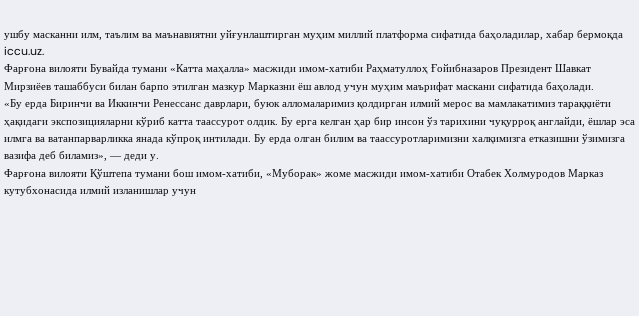ушбу масканни илм, таълим ва маънавиятни уйғунлаштирган муҳим миллий платформа сифатида баҳоладилар, хабар бермоқда iccu.uz.
Фарғона вилояти Бувайда тумани «Катта маҳалла» масжиди имом-хатиби Раҳматуллоҳ Ғойибназаров Президент Шавкат Мирзиёев ташаббуси билан барпо этилган мазкур Марказни ёш авлод учун муҳим маърифат маскани сифатида баҳолади.
«Бу ерда Биринчи ва Иккинчи Ренессанс даврлари, буюк алломаларимиз қолдирган илмий мерос ва мамлакатимиз тараққиёти ҳақидаги экспозицияларни кўриб катта таассурот олдик. Бу ерга келган ҳар бир инсон ўз тарихини чуқурроқ англайди, ёшлар эса илмга ва ватанпарварликка янада кўпроқ интилади. Бу ерда олган билим ва таассуротларимизни халқимизга етказишни ўзимизга вазифа деб биламиз», — деди у.
Фарғона вилояти Қўштепа тумани бош имом-хатиби, «Муборак» жоме масжиди имом-хатиби Отабек Холмуродов Марказ кутубхонасида илмий изланишлар учун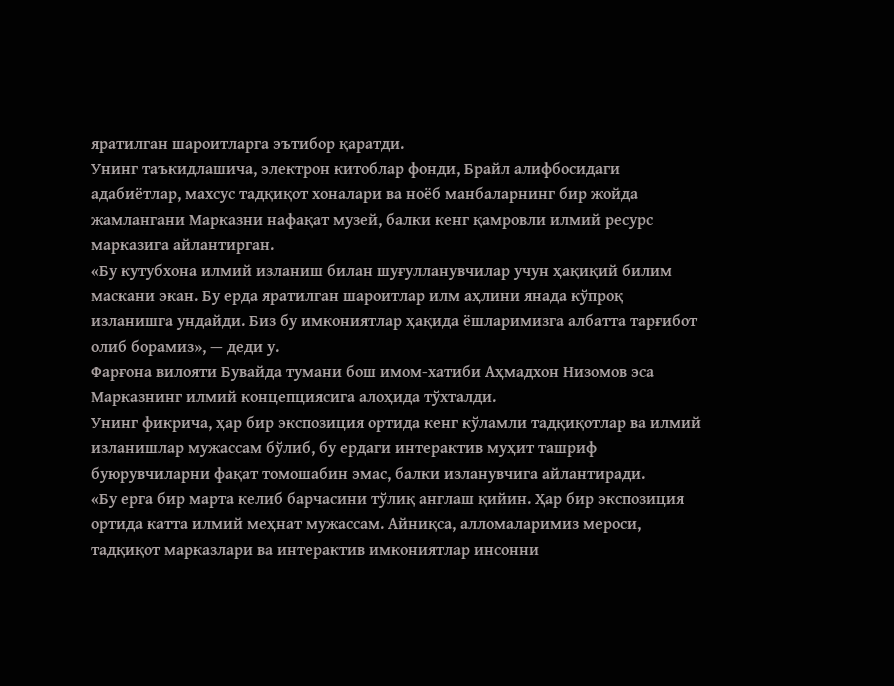яратилган шароитларга эътибор қаратди.
Унинг таъкидлашича, электрон китоблар фонди, Брайл алифбосидаги адабиётлар, махсус тадқиқот хоналари ва ноёб манбаларнинг бир жойда жамлангани Марказни нафақат музей, балки кенг қамровли илмий ресурс марказига айлантирган.
«Бу кутубхона илмий изланиш билан шуғулланувчилар учун ҳақиқий билим маскани экан. Бу ерда яратилган шароитлар илм аҳлини янада кўпроқ изланишга ундайди. Биз бу имкониятлар ҳақида ёшларимизга албатта тарғибот олиб борамиз», — деди у.
Фарғона вилояти Бувайда тумани бош имом-хатиби Аҳмадхон Низомов эса Марказнинг илмий концепциясига алоҳида тўхталди.
Унинг фикрича, ҳар бир экспозиция ортида кенг кўламли тадқиқотлар ва илмий изланишлар мужассам бўлиб, бу ердаги интерактив муҳит ташриф буюрувчиларни фақат томошабин эмас, балки изланувчига айлантиради.
«Бу ерга бир марта келиб барчасини тўлиқ англаш қийин. Ҳар бир экспозиция ортида катта илмий меҳнат мужассам. Айниқса, алломаларимиз мероси, тадқиқот марказлари ва интерактив имкониятлар инсонни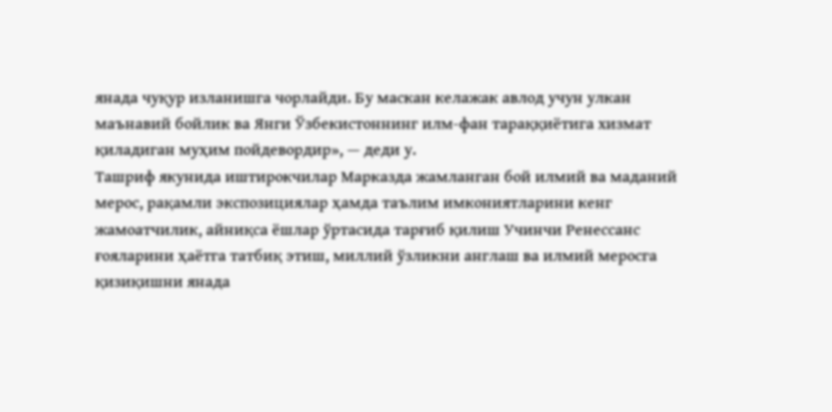янада чуқур изланишга чорлайди. Бу маскан келажак авлод учун улкан маънавий бойлик ва Янги Ўзбекистоннинг илм-фан тараққиётига хизмат қиладиган муҳим пойдевордир», — деди у.
Ташриф якунида иштирокчилар Марказда жамланган бой илмий ва маданий мерос, рақамли экспозициялар ҳамда таълим имкониятларини кенг жамоатчилик, айниқса ёшлар ўртасида тарғиб қилиш Учинчи Ренессанс ғояларини ҳаётга татбиқ этиш, миллий ўзликни англаш ва илмий меросга қизиқишни янада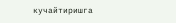кучайтиришга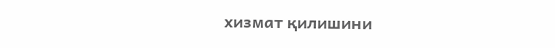хизмат қилишини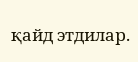қайд этдилар.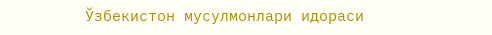Ўзбекистон мусулмонлари идораси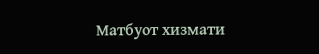Матбуот хизмати